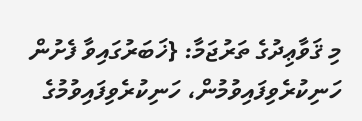މި ޤަވާޢިދުގެ ތަރުޖަމާ: {ޚަބަރުގައިވާ ފެށުން ހަނިކުރެވިފައިވުމުން، ހަނިކުރެވިފައިވުމުގެ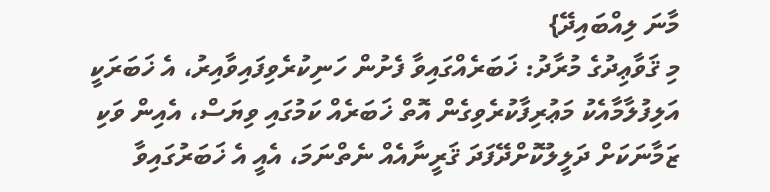މާނަ ލިއްބައިދޭ}
މި ޤަވާޢިދުގެ މުރާދު: ޚަބަރެއްގައިވާ ފެށުން ހަނިކުރެވިފައިވާއިރު، އެ ޚަބަރަކީ އަލިފުލާމާއެކު މަޢުރިފާކުރެވިގެން އޮތް ޚަބަރެއް ކަމުގައި ވިޔަސް، އެއިން ވަކި ޒަމާނަކަށް ދަލީލުކޮށްދޭފަދަ ޤަރީނާއެއް ނެތްނަމަ، އެއީ އެ ޚަބަރުގައިވާ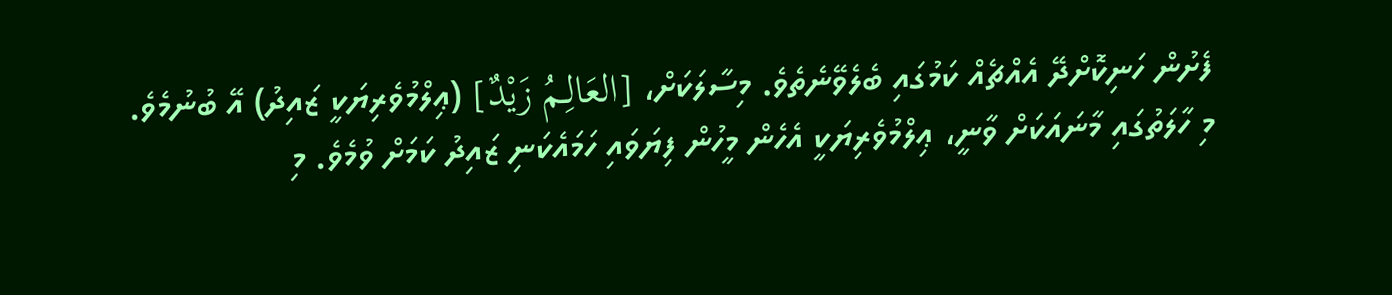ފެށުން ހަނިކޮށްދޭ އެއްޗެއް ކަމުގައި ބެލެވޭނެތެވެ. މިސާލަކަށް، [العَالِـمُ زَيْدٌ] (ޢިލްމުވެރިޔަކީ ޒައިދު) އޭ ބުނުމެވެ. މި ހާލަތުގައި މާނައަކަށް ވާނީ، ޢިލްމުވެރިޔަކީ އެހެން މީހުން ފިޔަވައި ހަމައެކަނި ޒައިދު ކަމަށް ވުމެވެ. މި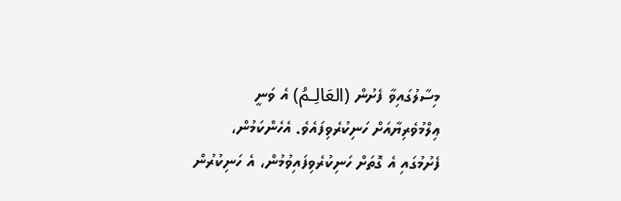މިސާލުގައިވާ ފެށުން (العَالِـمُ) އެ ވަނީ ޢިލްމުވެރިޔާއަށް ހަނިކުރެވިފައެވެ. އެހެންކަމުން، ފެށުމުގައި އެ ގޮތަށް ހަނިކުރެވިފައިވުމުން، އެ ހަނިކުރުން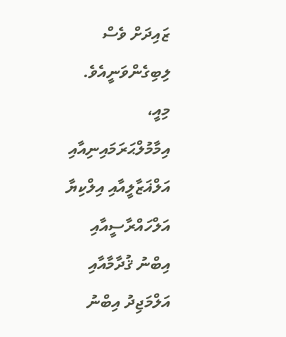ޒައިދަށް ވެސް ލިބިގެންވަނީއެވެ. މިއީ، އިމާމުލްޙަރަމައިނިއާއި އަލްޣަޒާލީއާއި އިލްކިޔާ އަލްހައްރާސީއާއި އިބްނު ޤުދާމާއާއި އަލްމަޖިދު އިބްނު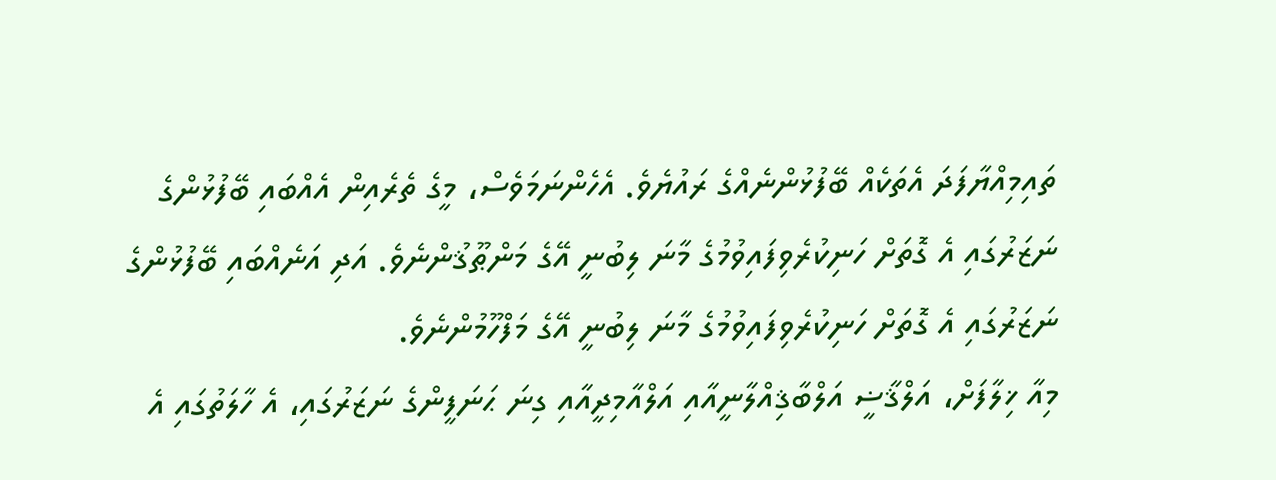ތައިމިއްޔާފަދަ އެތަކެއް ބޭފުޅުންނެއްގެ ރައުޔެވެ. އެހެންނަމަވެސް، މީގެ ތެރެއިން އެއްބައި ބޭފުޅުންގެ ނަޒަރުގައި އެ ގޮތަށް ހަނިކުރެވިފައިވުމުގެ މާނަ ލިބުނީ އޭގެ މަންޠޫޤުންނެވެ. އަދި އަނެއްބައި ބޭފުޅުންގެ ނަޒަރުގައި އެ ގޮތަށް ހަނިކުރެވިފައިވުމުގެ މާނަ ލިބުނީ އޭގެ މަފްހޫމުންނެވެ.
މިއާ ޚިލާފަށް، އަލްޤާޟީ އަލްބާޤިއްލާނީއާއި އަލްއާމިދީއާއި ގިނަ ޙަނަފީންގެ ނަޒަރުގައި، އެ ހާލަތުގައި އެ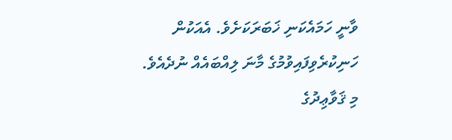ވާނީ ހަމައެކަނި ޚަބަރަކަށެވެ. އެއަކުން ހަނިކުރެވިފައިވުމުގެ މާނަ ލިއްބައެއް ނުދެއެވެ.
މި ޤަވާޢިދުގެ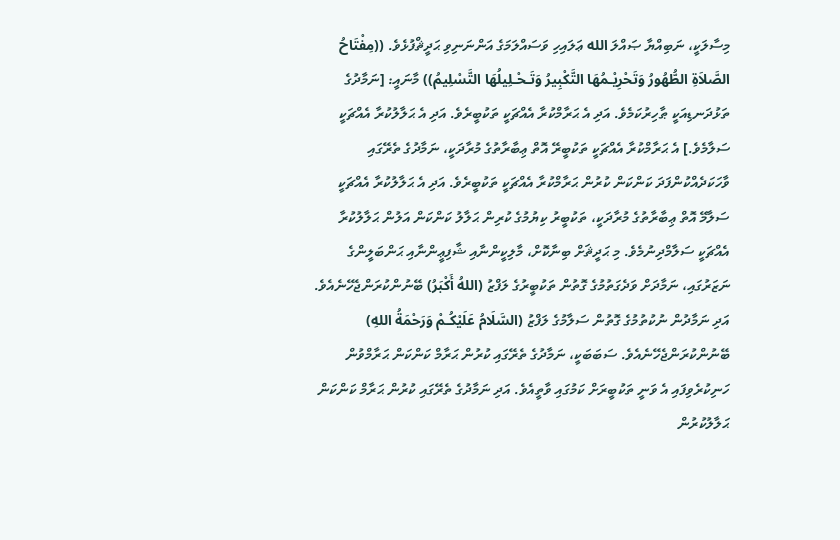މިސާލަކީ، ނަބިއްޔާ ޞައްލަ الله ޢަލައިހި ވަސައްލަމަގެ އަންނަނިވި ޙަދީޘްފުޅެވެ. ((مِفْتَاحُ الصَّلاَةِ الطُّهُورُ وَتَحْرِيْـمُهَا التَّكْبِيرُ وَتَـحْـلِيلُهَا التَّسْلِيمُ)) މާނައީ: [ނަމާދުގެ ތަޅުދަނޑިއަކީ ޠާހިރުކަމެވެ. އަދި އެ ޙަރާމްކުރާ އެއްޗަކީ ތަކުބީރެވެ. އަދި އެ ޙަލާލުކުރާ އެއްޗަކީ ސަލާމެވެ.] އެ ޙަރާމްކުރާ އެއްޗަކީ ތަކުބީރޭ އޮތް ޢިބާރާތުގެ މުރާދަކީ، ނަމާދުގެ ތެރޭގައި ވާހަކަދެއްކުންފަދަ ކަންކަން ކުރުން ޙަރާމްކުރާ އެއްޗަކީ ތަކުބީރެވެ. އަދި އެ ޙަލާލުކުރާ އެއްޗަކީ ސަލާމޭ އޮތް ޢިބާރާތުގެ މުރާދަކީ، ތަކުބީރު ކިޔުމުގެ ކުރިން ޙަލާލު ކަންކަން އަލުން ޙަލާލުކުރާ އެއްޗަކީ ސަލާމްދިނުމެވެ. މި ޙަދީޘަށް ބިނާކޮށް، މާލިކީންނާއި ޝާފިޢީންނާއި ޙަންބަލީންގެ ނަޒަރުގައި، ނަމާދަށް ވަދެގަތުމުގެ ގޮތުން ތަކުބީރުގެ ލަފްޒު (اللهُ أَكْبَرُ) ބޭނުންކުރަންޖެހޭނެއެވެ. އަދި ނަމާދުން ނުކުތުމުގެ ގޮތުން ސަލާމުގެ ލަފްޒު (السَّلَامُ عَلَيْكُـمْ وَرَحْمَةُ اللهِ) ބޭނުންކުރަންޖެހޭނެއެވެ. ސަބަބަކީ، ނަމާދުގެ ތެރޭގައި ކުރުން ޙަރާމް ކަންކަން ޙަރާމްވުން ހަނިކުރެވިފައި އެ ވަނީ ތަކުބީރަށް ކަމުގައި ވާތީއެވެ. އަދި ނަމާދުގެ ތެރޭގައި ކުރުން ޙަރާމް ކަންކަން ޙަލާލުކުރުން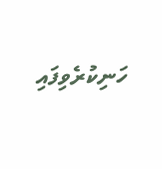ހަނިކުރެވިފައި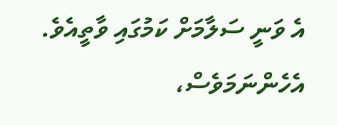އެ ވަނީ ސަލާމަށް ކަމުގައި ވާތީއެވެ. އެހެންނަމަވެސް،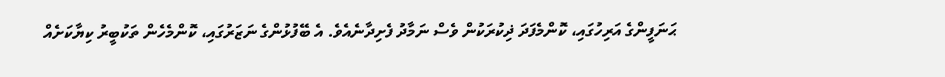ޙަނަފީންގެ އަރިހުގައި، ކޮންމެފަދަ ޛިކުރަކުން ވެސް ނަމާދު ފެށިދާނެއެވެ. އެ ބޭފުޅުންގެ ނަޒަރުގައި، ކޮންމެހެން ތަކުބީރު ކިޔާކަށެއް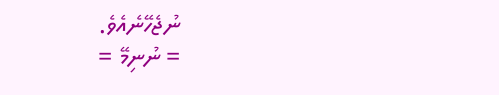ނުޖެހޭނެއެވެ.
= ނުނިމޭ =